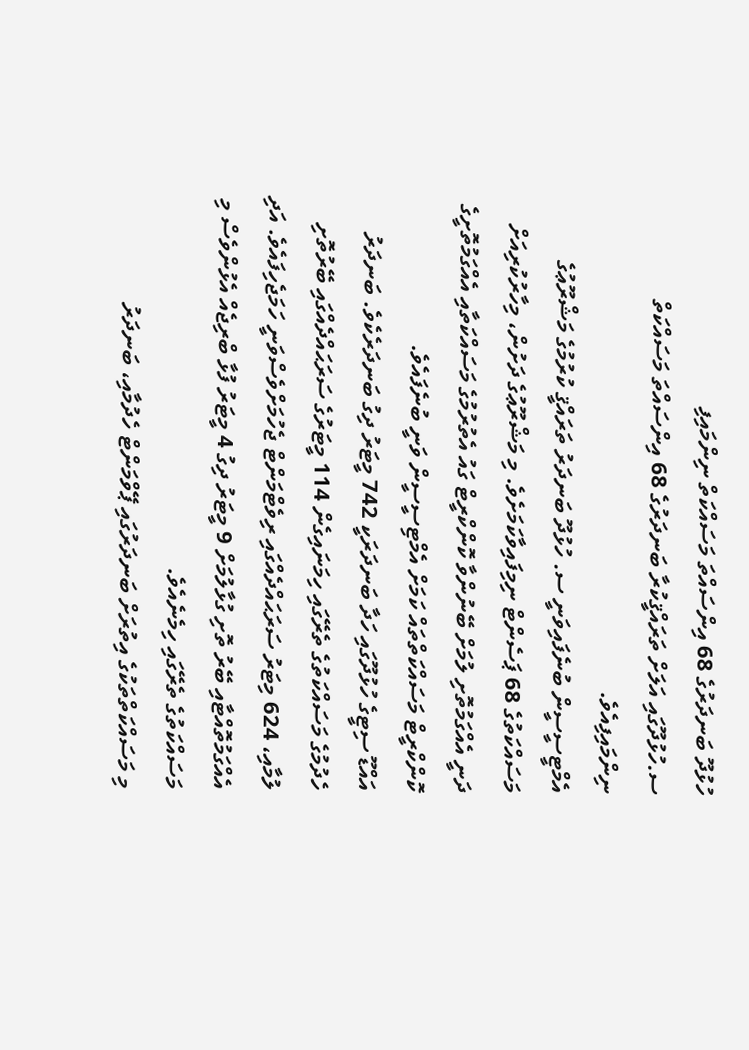ހުޅުދޫ ބަނދަރުގެ 68 އިންސައްތަ މަސައްކަތް ނިންމައިފި
ސ.ހުޅުދޫގައި އަލަށް ތަރައްޤީކުރާ ބަނދަރުގެ 68 އިންސައްތަ މަސައްކަތް ނިންމައިފިއެވެ.
އެމްޓީސީސީން ބުނެފައިވަނީ ސ. ހުޅުދޫ ބަނދަރު ތަރައްޤީ ކުރުމުގެ މަޝްރޫޢުގެ މަސައްކަތުގެ 68 ޕަސެންޓް ނިމިފައިވާކަމަށެވެ. މި މަޝްރޫޢުގެ ދަށުން، މިހާރުކުރިއަށް ދަނީ އެއްގަމުތޮށި ލުމަށް ބޭނުންވާ ކޮންކްރީޓް ގައު އެތުރުމުގެ މަސައްކަތާއި އެއްގަމުތޮށީގެ ކޮންކްރީޓް މަސައްކަތްތައް ކަމަށް އެމްޓިސީސީން ވަނީ ބުނެފައެވެ.
އައްޑޫ ސިޓީގެ ހުޅުދޫގައި ހަދާ ބަނދަރަކީ 742 މީޓަރު ދިގު ބަނދަރެކެވެ. ބަނދަރު ހެދުމުގެ މަސައްކަތުގެ ތެރޭގައި ހިމަނައިގެން 114 މީޓަރުގެ ސަރަޙައްދެއްގައި ބޭރުތޮށި ލުމާއި، 624 މިޓަރު ސަރަޙައްދެއްގައި ރިވެޓްމަންޓް ޖެހުމަށްވެސްވަނީ ހަމަޖެހިފައެވެ. އަދި އެއްގަމުތޮއްޓާއި ބޭރު ތޮށި ގުޅާލުމަށް 9 މީޓަރު ދިގު 4 މީޓަރު ފުޅާ ބްރިޖެއް އެޅުންވެސް މި މަސައްކަތުގެ ތެރޭގައި ހިމެނެއެވެ.
މި މަސައްކަތްތަކުގެ އިތުރަށް ބަނދަރުގައި ޕޭވްމަންޓް ހެދުމާއި، ބަނދަރު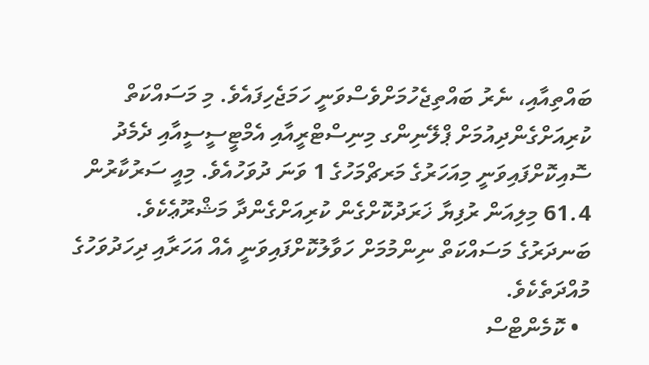ބައްތިއާއި، ނެރު ބައްތިޖެހުމަށްވެސްވަނީ ހަމަޖެހިފައެވެ. މި މަސައްކަތް ކުރިއަށްގެންދިއުމަށް ޕްލޭނިންގ މިނިސްޓްރީއާއި އެމްޓީސީސީއާއި ދެމެދު ސޮއިކޮށްފައިވަނީ މިއަހަރުގެ މަރޗްމަހުގެ 1 ވަނަ ދުވަހުއެވެ. މިއީ ސަރުކާރުން 61.4 މިލިއަން ރުފިޔާ ޚަރަދުކޮށްގެން ކުރިއަށްގެންދާ މަޝްރޫޢެކެވެ. ބަނދަރުގެ މަސައްކަތް ނިންމުމަށް ހަވާލުކޮށްފައިވަނީ އެއް އަހަރާއި ދިހަދުވަހުގެ މުއްދަތެކެވެ.
  • ކޮމެންޓްސް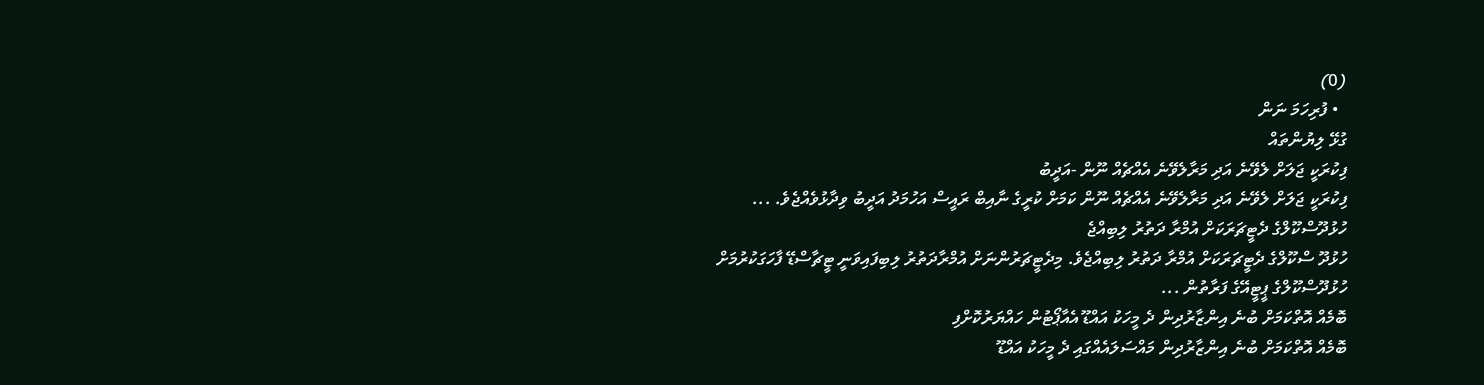(0)
  • ފުރިހަމަ ނަން
ގުޅޭ ލިޔުންތައް
ފިކުރަކީ ޖަލަށް ލެވޭނެ އަދި މަރާލެވޭނެ އެއްޗެއް ނޫން -އަދީބު
ފިކުރަކީ ޖަލަށް ލެވޭނެ އަދި މަރާލެވޭނެ އެއްޗެއް ނޫން ކަމަށް ކުރީގެ ނާއިބް ރައީސް އަހުމަދު އަދީބު ވިދާޅުވެއްޖެވެ. ...
ހުޅުދޫސްކޫލްގެ ދެޓީޗަރަކަށް އުމްރާ ދަތުރު ލިބިއްޖެ
ހުޅުދޫ ސްކޫލްގެ ދެޓީޗަރަކަށް އުމްރާ ދަތުރު ލިބިއްޖެވެ. މިދެޓީޗަރުންނަށް އުމްރާދަތުރު ލިބިފައިވަނީ ޓީޗާސްޑޭ ފާހަގަކުރުމަށް ހުޅުދޫސްކޫލްގެ ޕީޓީއޭގެ ފަރާތުން ...
ބޮމެއް އޮތްކަމަށް ބުނެ އިންޒާރުދިން ދެ މީހަކު އައްޑޫ އެއާޕޯޓުން ހައްޔަރުކޮށްފި
ބޮމެއް އޮތްކަމަށް ބުނެ އިންޒާރުދިން މައްސަލައެއްގައި ދެ މީހަކު އައްޑޫ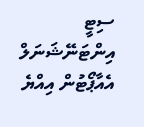ސިޓީ އިންޓަނޭޝަނަލް އެއާޕޯޓުން އިއްޔެ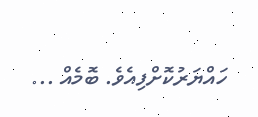ހައްޔަރުކޮށްފިއެވެ. ބޮމެއް ...